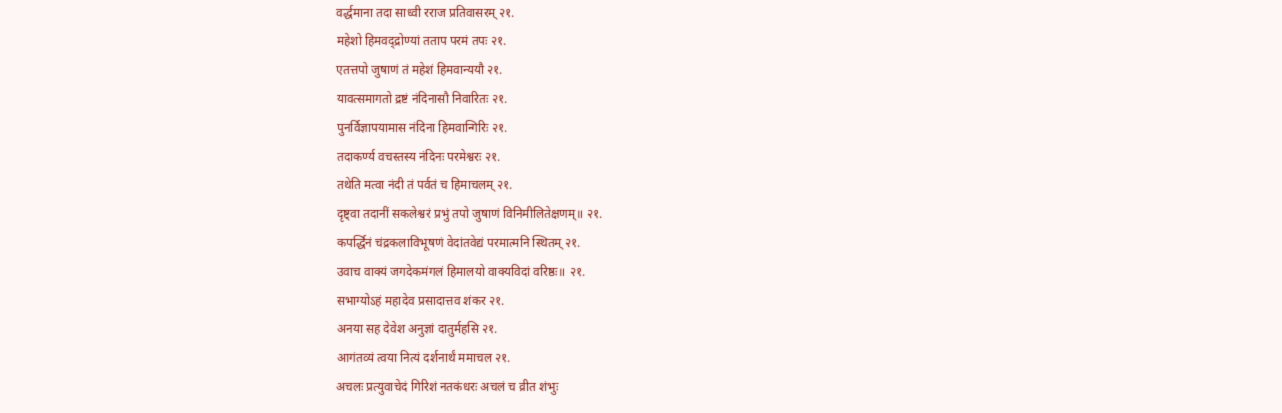वर्द्धमाना तदा साध्वी रराज प्रतिवासरम् २१.
महेशो हिमवद्द्रोण्यां तताप परमं तपः २१.
एतत्तपो जुषाणं तं महेशं हिमवान्ययौ २१.
यावत्समागतो द्रष्टं नंदिनासौ निवारितः २१.
पुनर्विज्ञापयामास नंदिना हिमवान्गिरिः २१.
तदाकर्ण्य वचस्तस्य नंदिनः परमेश्वरः २१.
तथेति मत्वा नंदी तं पर्वतं च हिमाचलम् २१.
दृष्ट्वा तदानीं सकलेश्वरं प्रभुं तपो जुषाणं विनिमीलितेक्षणम्॥ २१.
कपर्द्धिनं चंद्रकलाविभूषणं वेदांतवेद्यं परमात्मनि स्थितम् २१.
उवाच वाक्यं जगदेकमंगलं हिमालयो वाक्यविदां वरिष्ठः॥ २१.
सभाग्योऽहं महादेव प्रसादात्तव शंकर २१.
अनया सह देवेश अनुज्ञां दातुर्महसि २१.
आगंतव्यं त्वया नित्यं दर्शनार्थं ममाचल २१.
अचलः प्रत्युवाचेदं गिरिशं नतकंधरः अचलं च व्रीत शंभुः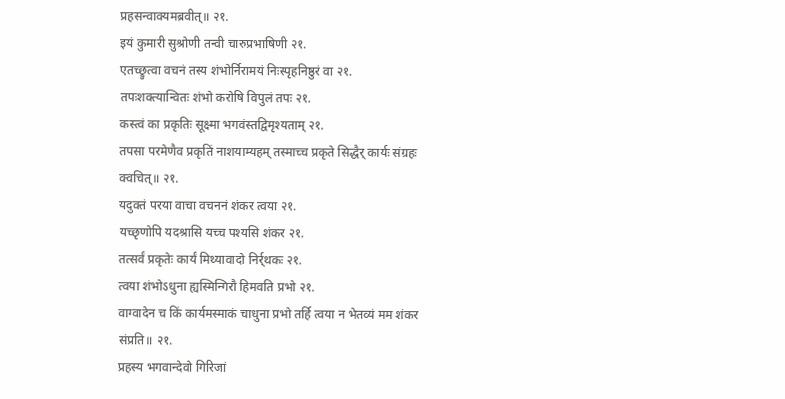प्रहसन्वाक्यमब्रवीत्॥ २१.
इयं कुमारी सुश्रोणी तन्वी चारुप्रभाषिणी २१.
एतच्छ्रुत्वा वचनं तस्य शंभोर्निरामयं निःस्पृहनिष्ठुरं वा २१.
तपःशक्त्यान्वितः शंभो करोषि विपुलं तपः २१.
कस्त्वं का प्रकृतिः सूक्ष्मा भगवंस्तद्विमृश्यताम् २१.
तपसा परमेणैव प्रकृतिं नाशयाम्यहम् तस्माच्च प्रकृते सिद्धैर् कार्यः संग्रहः क्वचित्॥ २१.
यदुक्तं परया वाचा वचननं शंकर त्वया २१.
यच्छृणोपि यदश्रासि यच्च पश्यसि शंकर २१.
तत्सर्वं प्रकृतेः कार्यं मिथ्यावादो निर्र्थकः २१.
त्वया शंभोऽधुना ह्यस्मिन्गिरौ हिमवति प्रभो २१.
वाग्वादेन च किं कार्यमस्माकं चाधुना प्रभो तर्हि त्वया न भेतव्यं मम शंकर संप्रति॥ २१.
प्रहस्य भगवान्देवो गिरिजां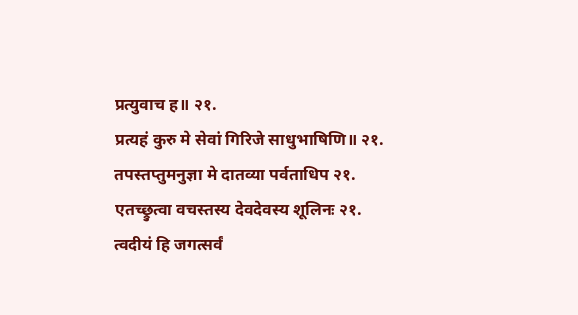प्रत्युवाच ह॥ २१.
प्रत्यहं कुरु मे सेवां गिरिजे साधुभाषिणि॥ २१.
तपस्तप्तुमनुज्ञा मे दातव्या पर्वताधिप २१.
एतच्छ्रुत्वा वचस्तस्य देवदेवस्य शूलिनः २१.
त्वदीयं हि जगत्सर्वं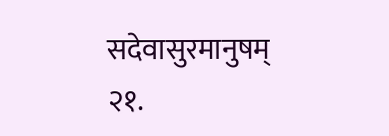सदेवासुरमानुषम् २१.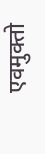एवमुक्तो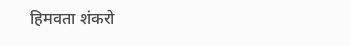हिमवता शंकरो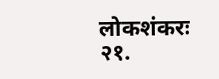लोकशंकरः २१.